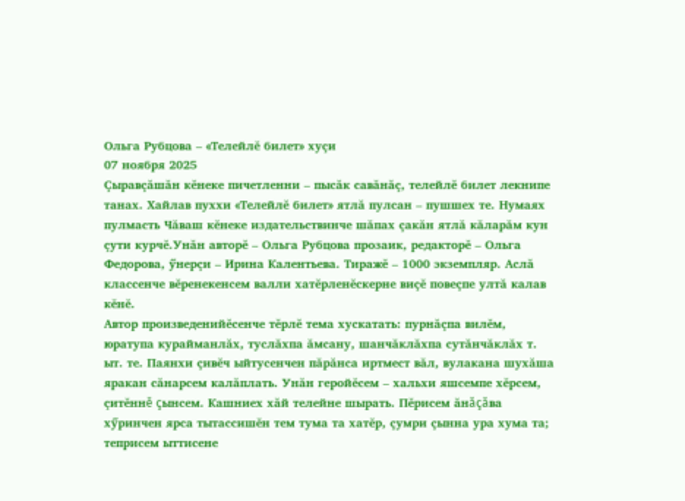Ольга Рубцова – «Телейлĕ билет» хуçи
07 ноября 2025
Çыравçăшăн кĕнеке пичетленни – пысăк савăнăç, телейлĕ билет лекнипе танах. Хайлав пуххи «Телейлĕ билет» ятлă пулсан – пушшех те. Нумаях пулмасть Чăваш кĕнеке издательствинче шăпах çакăн ятлă кăларăм кун çути курчĕ.Унăн авторĕ – Ольга Рубцова прозаик, редакторĕ – Ольга Федорова, ӳнерçи – Ирина Калентьева. Тиражĕ – 1000 экземпляр. Аслă классенче вĕренекенсем валли хатĕрленĕскерне виçĕ повеçпе ултă калав кĕнĕ.
Автор произведенийĕсенче тĕрлĕ тема хускатать: пурнăçпа вилĕм, юратупа курайманлăх, туслăхпа ăмсану, шанчăклăхпа сутăнчăклăх т. ыт. те. Паянхи çивĕч ыйтусенчен пăрăнса иртмест вăл, вулакана шухăша яракан сăнарсем калăплать. Унăн геройĕсем – хальхи яшсемпе хĕрсем, çитĕннĕ çынсем. Кашниех хăй телейне шырать. Пĕрисем ăнăçăва хӳринчен ярса тытассишĕн тем тума та хатĕр, çумри çынна ура хума та; теприсем ыттисене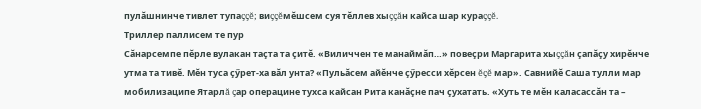пулăшнинче тивлет тупаççĕ; виççĕмĕшсем суя тĕллев хыççăн кайса шар кураççĕ.
Триллер паллисем те пур
Сăнарсемпе пĕрле вулакан таçта та çитĕ. «Виличчен те манаймăп…» повеçри Маргарита хыççăн çапăçу хирĕнче утма та тивĕ. Мĕн туса çӳрет-ха вăл унта? «Пульăсем айĕнче çӳресси хĕрсен ĕçĕ мар». Савнийĕ Саша тулли мар мобилизаципе Ятарлă çар операцине тухса кайсан Рита канăçне пач çухатать. «Хуть те мĕн каласассăн та –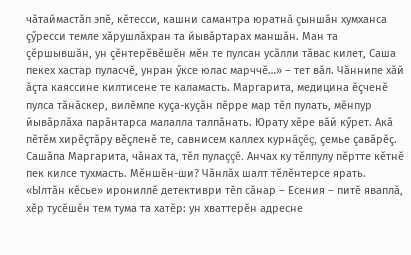чăтаймастăп эпĕ, кĕтесси, кашни самантра юратнă çыншăн хумханса çӳресси темле хăрушлăхран та йывăртарах маншăн. Ман та çĕршывшăн, ун çĕнтерĕвĕшĕн мĕн те пулсан усăлли тăвас килет, Саша пекех хастар пуласчĕ, унран ӳксе юлас марччĕ…» – тет вăл. Чăннипе хăй ăçта каяссине килтисене те каламасть. Маргарита, медицина ĕçченĕ пулса тăнăскер, вилĕмпе куçа-куçăн пĕрре мар тĕл пулать, мĕнпур йывăрлăха парăнтарса малалла талпăнать. Юрату хĕре вăй кӳрет. Акă пĕтĕм хирĕçтăру вĕçленĕ те, савнисем каллех курнăçĕç, çемье çавăрĕç. Сашăпа Маргарита, чăнах та, тĕл пулаççĕ. Анчах ку тĕлпулу пĕртте кĕтнĕ пек килсе тухмасть. Мĕншĕн-ши? Чăнлăх шалт тĕлĕнтерсе ярать.
«Ылтăн кĕсье» ирониллĕ детективри тĕп сăнар – Есения – питĕ яваплă, хĕр тусĕшĕн тем тума та хатĕр: ун хваттерĕн адресне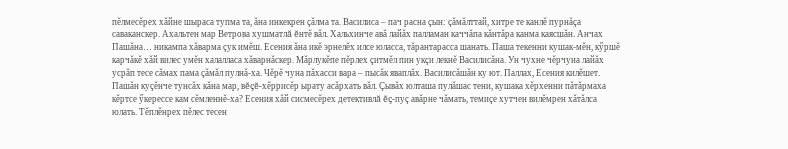пĕлмесĕрех хăйне шыраса тупма та, ăна инкекрен çăлма та. Василиса – пач расна çын: çăмăлттай, хитре те канлĕ пурнăçа саваканскер. Ахальтен мар Ветрова хушматлă ĕнтĕ вăл. Хальхинче авă лайăх палламан каччăпа кăнтăра канма каясшăн. Анчах Пашăна… никампа хăварма çук имĕш. Есения ăна икĕ эрнелĕх илсе юласса, тăрантарасса шанать. Паша текенни кушак-мĕн, кӳршĕ карчăкĕ хăй вилес умĕн халалласа хăварнăскер. Мăрлукĕпе пĕрлех çитмĕл пин укçи лекнĕ Василисăна. Ун чухне чĕрчуна лайăх усрăп тесе сăмах пама çăмăл пулнă-ха. Чĕрĕ чуна пăхасси вара – пысăк яваплăх. Василисăшăн ку ют. Паллах, Есения килĕшет. Пашăн куçĕнче тунсăх кăна мар, вĕçĕ-хĕррисĕр ырату асăрхать вăл. Çывăх юлташа пулăшас тени, кушака хĕрхенни пăтăрмаха кĕртсе ӳкерессе кам сĕмленнĕ-ха? Есения хăй сисмесĕрех детективлă ĕç-пуç авăрне чăмать, темиçе хутчен вилĕмрен хăтăлса юлать. Тĕплĕнрех пĕлес тесен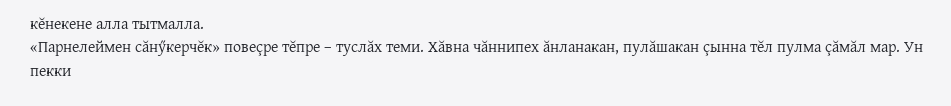кĕнекене алла тытмалла.
«Парнелеймен сăнӳкерчĕк» повеçре тĕпре – туслăх теми. Хăвна чăннипех ăнланакан, пулăшакан çынна тĕл пулма çăмăл мар. Ун пекки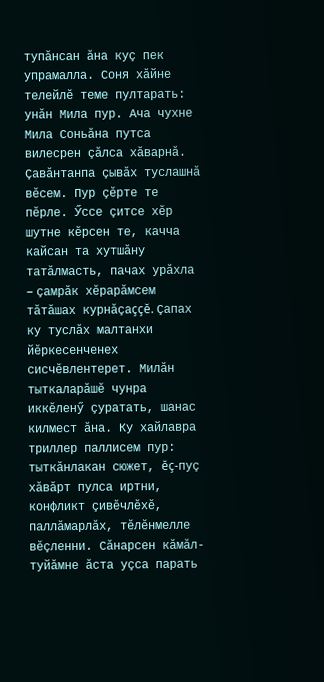тупăнсан ăна куç пек упрамалла. Соня хăйне телейлĕ теме пултарать: унăн Мила пур. Ача чухне Мила Соньăна путса вилесрен çăлса хăварнă. Çавăнтанпа çывăх туслашнă вĕсем. Пур çĕрте те пĕрле. Ӳссе çитсе хĕр шутне кĕрсен те, качча кайсан та хутшăну татăлмасть, пачах урăхла – çамрăк хĕрарăмсем тăтăшах курнăçаççĕ. Çапах ку туслăх малтанхи йĕркесенченех сисчĕвлентерет. Милăн тыткаларăшĕ чунра иккĕленӳ çуратать, шанас килмест ăна. Ку хайлавра триллер паллисем пур: тыткăнлакан сюжет, ĕç-пуç хăвăрт пулса иртни, конфликт çивĕчлĕхĕ, паллăмарлăх, тĕлĕнмелле вĕçленни. Сăнарсен кăмăл-туйăмне ăста уçса парать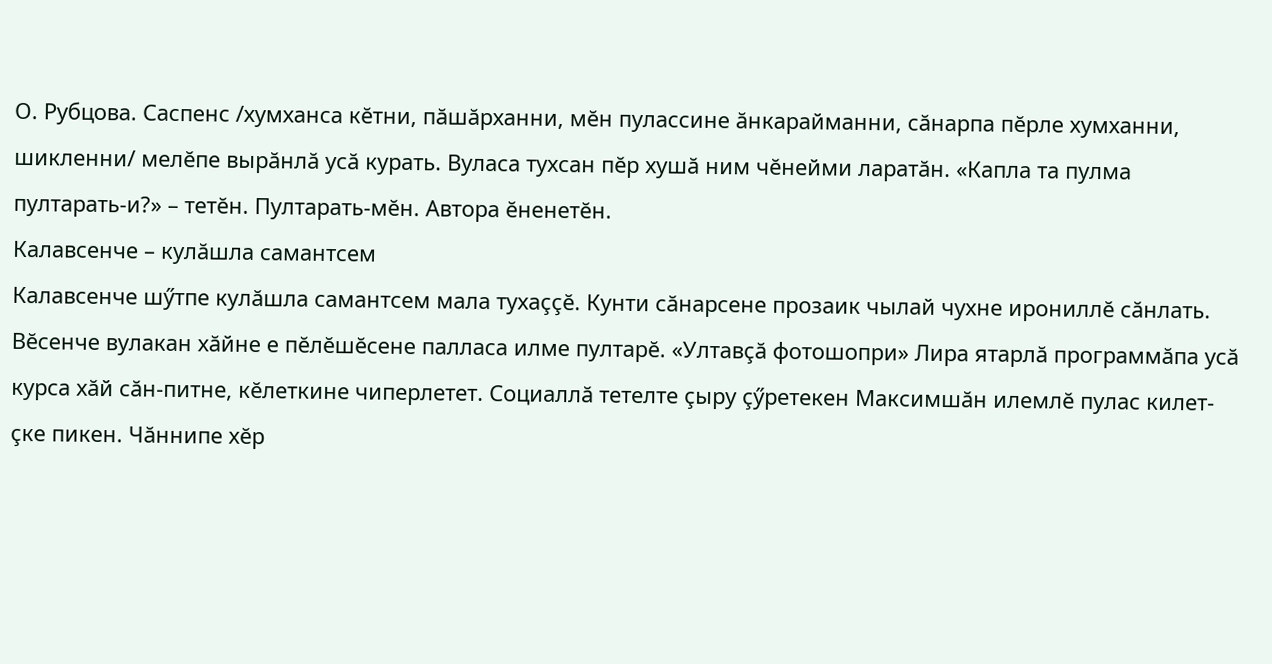О. Рубцова. Саспенс /хумханса кĕтни, пăшăрханни, мĕн пулассине ăнкарайманни, сăнарпа пĕрле хумханни, шикленни/ мелĕпе вырăнлă усă курать. Вуласа тухсан пĕр хушă ним чĕнейми ларатăн. «Капла та пулма пултарать-и?» – тетĕн. Пултарать-мĕн. Автора ĕненетĕн.
Калавсенче – кулăшла самантсем
Калавсенче шӳтпе кулăшла самантсем мала тухаççĕ. Кунти сăнарсене прозаик чылай чухне ирониллĕ сăнлать. Вĕсенче вулакан хăйне е пĕлĕшĕсене палласа илме пултарĕ. «Ултавçă фотошопри» Лира ятарлă программăпа усă курса хăй сăн-питне, кĕлеткине чиперлетет. Социаллă тетелте çыру çӳретекен Максимшăн илемлĕ пулас килет-çке пикен. Чăннипе хĕр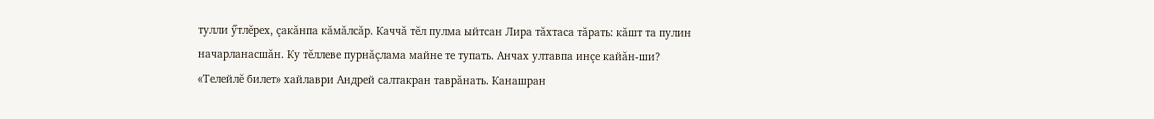тулли ӳтлĕрех, çакăнпа кăмăлсăр. Каччă тĕл пулма ыйтсан Лира тăхтаса тăрать: кăшт та пулин начарланасшăн. Ку тĕллеве пурнăçлама майне те тупать. Анчах ултавпа инçе кайăн-ши?
«Телейлĕ билет» хайлаври Андрей салтакран таврăнать. Канашран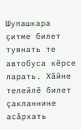Шупашкара çитме билет туянать те автобуса кĕрсе ларать. Хăйне телейлĕ билет çакланнине асăрхать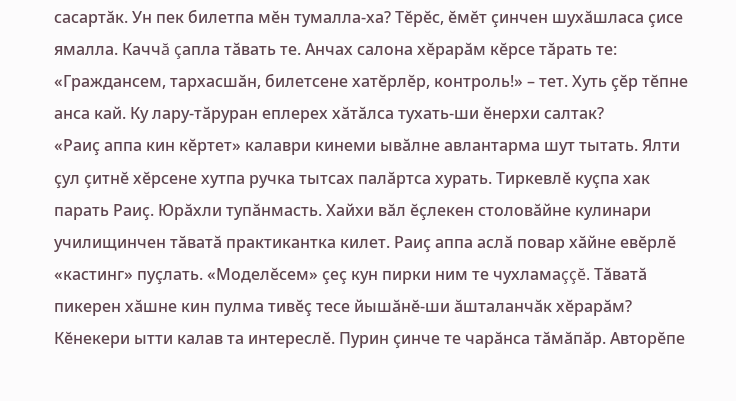сасартăк. Ун пек билетпа мĕн тумалла-ха? Тĕрĕс, ĕмĕт çинчен шухăшласа çисе ямалла. Каччă çапла тăвать те. Анчах салона хĕрарăм кĕрсе тăрать те: «Граждансем, тархасшăн, билетсене хатĕрлĕр, контроль!» – тет. Хуть çĕр тĕпне анса кай. Ку лару-тăруран еплерех хăтăлса тухать-ши ĕнерхи салтак?
«Раиç аппа кин кĕртет» калаври кинеми ывăлне авлантарма шут тытать. Ялти çул çитнĕ хĕрсене хутпа ручка тытсах палăртса хурать. Тиркевлĕ куçпа хак парать Раиç. Юрăхли тупăнмасть. Хайхи вăл ĕçлекен столовăйне кулинари училищинчен тăватă практикантка килет. Раиç аппа аслă повар хăйне евĕрлĕ «кастинг» пуçлать. «Моделĕсем» çеç кун пирки ним те чухламаççĕ. Тăватă пикерен хăшне кин пулма тивĕç тесе йышăнĕ-ши ăшталанчăк хĕрарăм?
Кĕнекери ытти калав та интереслĕ. Пурин çинче те чарăнса тăмăпăр. Авторĕпе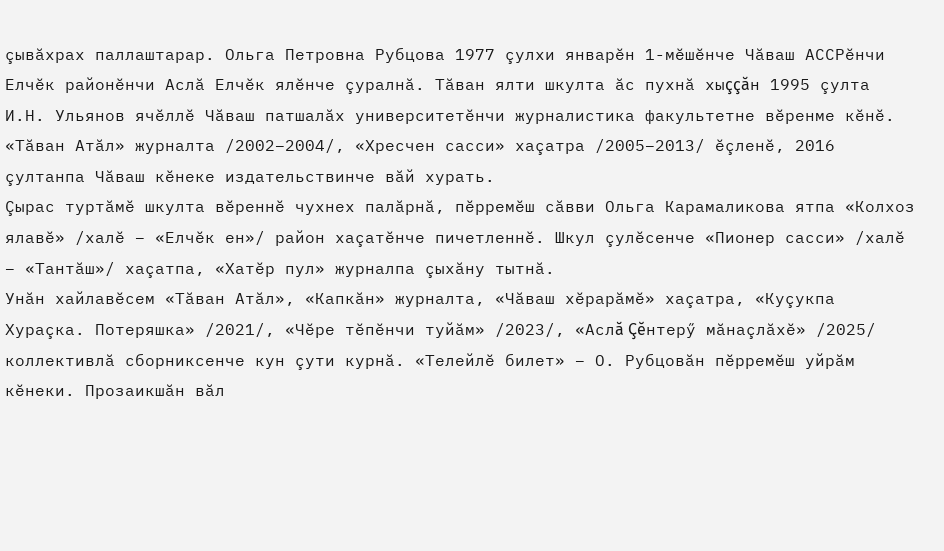çывăхрах паллаштарар. Ольга Петровна Рубцова 1977 çулхи январĕн 1-мĕшĕнче Чăваш АССРĕнчи Елчĕк районĕнчи Аслă Елчĕк ялĕнче çуралнă. Тăван ялти шкулта ăс пухнă хыççăн 1995 çулта И.Н. Ульянов ячĕллĕ Чăваш патшалăх университетĕнчи журналистика факультетне вĕренме кĕнĕ. «Тăван Атăл» журналта /2002–2004/, «Хресчен сасси» хаçатра /2005–2013/ ĕçленĕ, 2016 çултанпа Чăваш кĕнеке издательствинче вăй хурать.
Çырас туртăмĕ шкулта вĕреннĕ чухнех палăрнă, пĕрремĕш сăвви Ольга Карамаликова ятпа «Колхоз ялавĕ» /халĕ – «Елчĕк ен»/ район хаçатĕнче пичетленнĕ. Шкул çулĕсенче «Пионер сасси» /халĕ – «Тантăш»/ хаçатпа, «Хатĕр пул» журналпа çыхăну тытнă.
Унăн хайлавĕсем «Тăван Атăл», «Капкăн» журналта, «Чăваш хĕрарăмĕ» хаçатра, «Куçукпа Хураçка. Потеряшка» /2021/, «Чĕре тĕпĕнчи туйăм» /2023/, «Аслă Çĕнтерӳ мăнаçлăхĕ» /2025/ коллективлă сборниксенче кун çути курнă. «Телейлĕ билет» – О. Рубцовăн пĕрремĕш уйрăм кĕнеки. Прозаикшăн вăл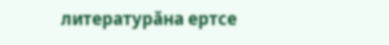литературăна ертсе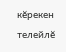кĕрекен телейлĕ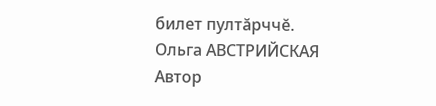билет пултăрччĕ.
Ольга АВСТРИЙСКАЯ
Автор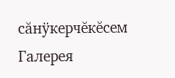сăнÿкерчĕкĕсем
Галерея